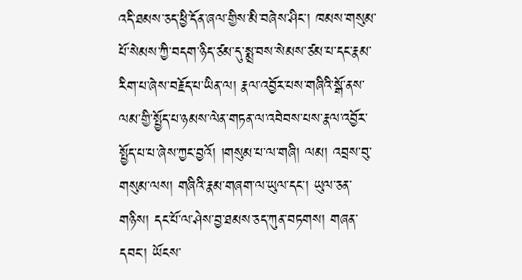འདི་ཐམས་ཅད་ཕྱི་དོན་ཞལ་གྱིས་མི་བཞེས་ཤིང་། ཁམས་གསུམ་པོ་སེམས་ཀྱི་བདག་ཉིད་ཙམ་དུ་སྨྲ་བས་སེམས་ཙམ་པ་དང་རྣམ་རིག་པ་ཞེས་བརྗོད་པ་ཡིན་ལ། རྣལ་འབྱོར་པས་གཞིའི་སྒོ་ནས་ལམ་གྱི་སྤྱོད་པ་ཉམས་ལེན་གཏན་ལ་འབེབས་པས་རྣལ་འབྱོར་སྤྱོད་པ་པ་ཞེས་ཀྱང་བྱའོ། །གསུམ་པ་ལ་གཞི། ལམ། འབྲས་བུ་གསུམ་ལས། གཞིའི་རྣམ་གཞག་ལ་ཡུལ་དང་། ཡུལ་ཅན་གཉིས། དང་པོ་ལ་ཤེས་བྱ་ཐམས་ཅད་ཀུན་བཏགས། གཞན་དབང་། ཡོངས་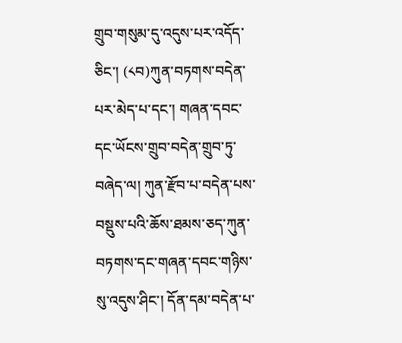གྲུབ་གསུམ་དུ་འདུས་པར་འདོད་ཅིང་། (༨བ)ཀུན་བཏགས་བདེན་པར་མེད་པ་དང་། གཞན་དབང་དང་ཡོངས་གྲུབ་བདེན་གྲུབ་ཏུ་བཞེད་ལ། ཀུན་རྫོབ་པ་བདེན་པས་བསྡུས་པའི་ཆོས་ཐམས་ཅད་ཀུན་བཏགས་དང་གཞན་དབང་གཉིས་སུ་འདུས་ཤིང་། དོན་དམ་བདེན་པ་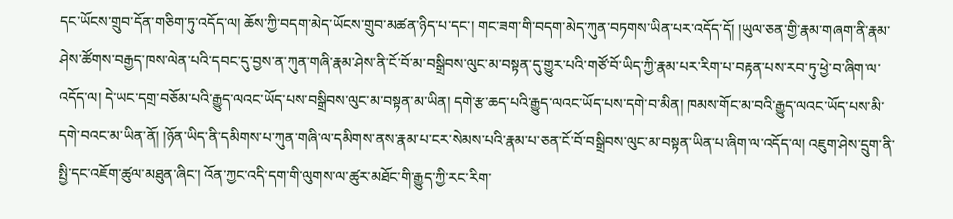དང་ཡོངས་གྲུབ་དོན་གཅིག་ཏུ་འདོད་ལ། ཆོས་ཀྱི་བདག་མེད་ཡོངས་གྲུབ་མཚན་ཉིད་པ་དང་། གང་ཟག་གི་བདག་མེད་ཀུན་བཏགས་ཡིན་པར་འདོད་དོ། །ཡུལ་ཅན་གྱི་རྣམ་གཞག་ནི་རྣམ་ཤེས་ཚོགས་བརྒྱད་ཁས་ལེན་པའི་དབང་དུ་བྱས་ན་ཀུན་གཞི་རྣམ་ཤེས་ནི་ངོ་བོ་མ་བསྒྲིབས་ལུང་མ་བསྟན་དུ་གྱུར་པའི་གཙོ་བོ་ཡིད་ཀྱི་རྣམ་པར་རིག་པ་བརྟན་པས་རབ་ཏུ་ཕྱེ་བ་ཞིག་ལ་འདོད་ལ། དེ་ཡང་དགྲ་བཅོམ་པའི་རྒྱུད་ལའང་ཡོད་པས་བསྒྲིབས་ལུང་མ་བསྟན་མ་ཡིན། དགེ་རྩ་ཆད་པའི་རྒྱུད་ལའང་ཡོད་པས་དགེ་བ་མིན། ཁམས་གོང་མ་བའི་རྒྱུད་ལའང་ཡོད་པས་མི་དགེ་བའང་མ་ཡིན་ནོ། །ཉོན་ཡིད་ནི་དམིགས་པ་ཀུན་གཞི་ལ་དམིགས་ནས་རྣམ་པ་ངར་སེམས་པའི་རྣམ་པ་ཅན་ངོ་བོ་བསྒྲིབས་ལུང་མ་བསྟན་ཡིན་པ་ཞིག་ལ་འདོད་ལ། འཇུག་ཤེས་དྲུག་ནི་སྤྱི་དང་འཇོག་ཚུལ་མཐུན་ཞིང་། འོན་ཀྱང་འདི་དག་གི་ལུགས་ལ་ཚུར་མཐོང་གི་རྒྱུད་ཀྱི་རང་རིག་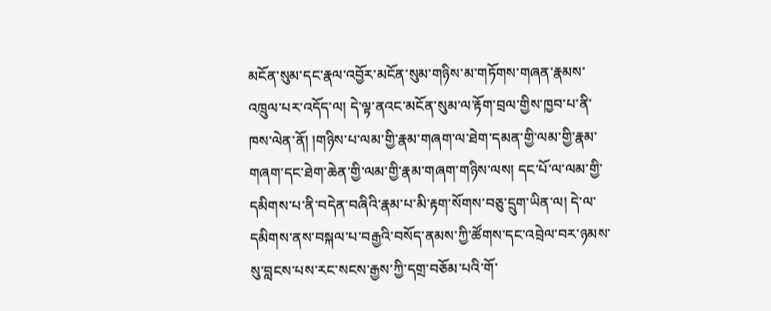མངོན་སུམ་དང་རྣལ་འབྱོར་མངོན་སུམ་གཉིས་མ་གཏོགས་གཞན་རྣམས་འཁྲུལ་པར་འདོད་ལ། དེ་ལྟ་ནའང་མངོན་སུམ་ལ་རྟོག་བྲལ་གྱིས་ཁྱབ་པ་ནི་ཁས་ལེན་ནོ། །གཉིས་པ་ལམ་གྱི་རྣམ་གཞག་ལ་ཐེག་དམན་གྱི་ལམ་གྱི་རྣམ་གཞག་དང་ཐེག་ཆེན་གྱི་ལམ་གྱི་རྣམ་གཞག་གཉིས་ལས། དང་པོ་ལ་ལམ་གྱི་དམིགས་པ་ནི་བདེན་བཞིའི་རྣམ་པ་མི་རྟག་སོགས་བཅུ་དྲུག་ཡིན་ལ། དེ་ལ་དམིགས་ནས་བསྐལ་པ་བརྒྱའི་བསོད་ནམས་ཀྱི་ཚོགས་དང་འབྲེལ་བར་ཉམས་སུ་བླངས་པས་རང་སངས་རྒྱས་ཀྱི་དགྲ་བཅོམ་པའི་གོ་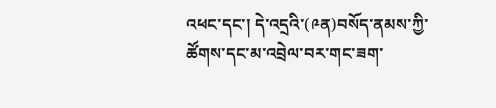འཕང་དང་། དེ་འདྲའི་(༩ན)བསོད་ནམས་ཀྱི་ཚོགས་དང་མ་འབྲེལ་བར་གང་ཟག་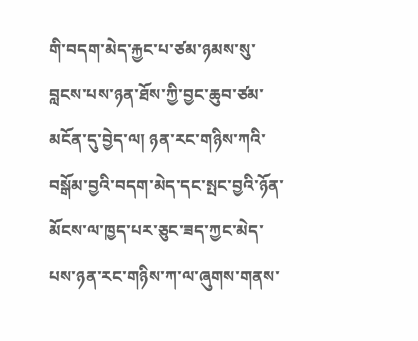གི་བདག་མེད་རྐྱང་པ་ཙམ་ཉམས་སུ་བླངས་པས་ཉན་ཐོས་ཀྱི་བྱང་ཆུབ་ཙམ་མངོན་དུ་བྱེད་ལ། ཉན་རང་གཉིས་ཀའི་བསྒོམ་བྱའི་བདག་མེད་དང་སྤང་བྱའི་ཉོན་མོངས་ལ་ཁྱད་པར་ཅུང་ཟད་ཀྱང་མེད་པས་ཉན་རང་གཉིས་ཀ་ལ་ཞུགས་གནས་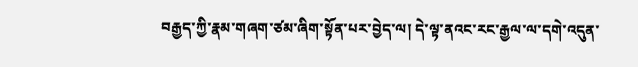བརྒྱད་ཀྱི་རྣམ་གཞག་ཙམ་ཞིག་སྟོན་པར་བྱེད་ལ། དེ་ལྟ་ནའང་རང་རྒྱལ་ལ་དགེ་འདུན་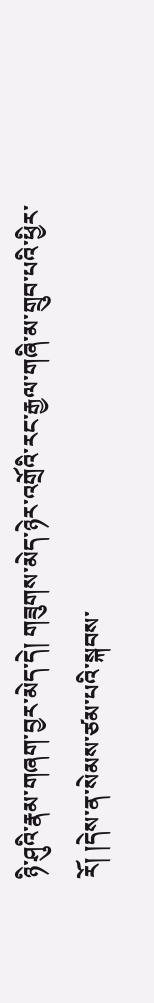ཉི་ཤུའི་རྣམ་གཞག་བྱར་མེད་དེ། གཟུགས་མེད་ཉེར་འགྲོའི་རང་རྒྱལ་གཞི་མ་གྲུབ་པའི་ཕྱིར་རོ། །དེས་ན་སེམས་ཙམ་པའི་སྐབས་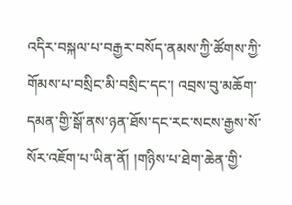འདིར་བསྐལ་པ་བརྒྱར་བསོད་ནམས་ཀྱི་ཚོགས་ཀྱི་གོམས་པ་བསྲིང་མི་བསྲིང་དང་། འབྲས་བུ་མཆོག་དམན་གྱི་སྒོ་ནས་ཉན་ཐོས་དང་རང་སངས་རྒྱས་སོ་སོར་འཇོག་པ་ཡིན་ནོ། །གཉིས་པ་ཐེག་ཆེན་གྱི་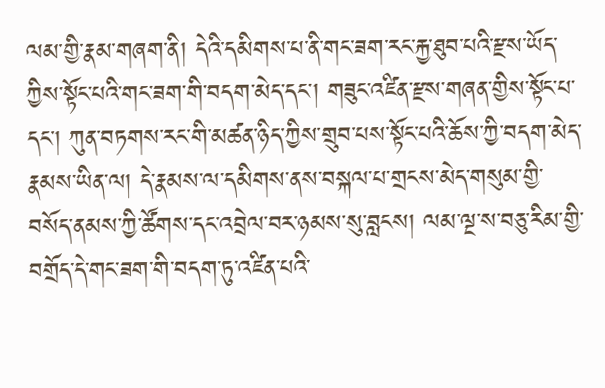ལམ་གྱི་རྣམ་གཞག་ནི། དེའི་དམིགས་པ་ནི་གང་ཟག་རང་རྐྱ་ཐུབ་པའི་རྫས་ཡོད་ཀྱིས་སྟོང་པའི་གང་ཟག་གི་བདག་མེད་དང་། གཟུང་འཛིན་རྫས་གཞན་གྱིས་སྟོང་པ་དང་། ཀུན་བཏགས་རང་གི་མཚན་ཉིད་ཀྱིས་གྲུབ་པས་སྟོང་པའི་ཆོས་ཀྱི་བདག་མེད་རྣམས་ཡིན་ལ། དེ་རྣམས་ལ་དམིགས་ནས་བསྐལ་པ་གྲངས་མེད་གསུམ་གྱི་བསོད་ནམས་ཀྱི་ཚོགས་དང་འབྲེལ་བར་ཉམས་སུ་བླངས། ལམ་ལྔ་ས་བཅུ་རིམ་གྱི་བགྲོད་དེ་གང་ཟག་གི་བདག་ཏུ་འཛིན་པའི་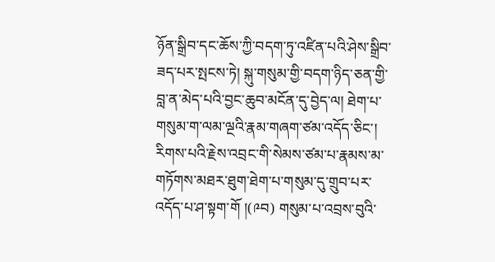ཉོན་སྒྲིབ་དང་ཆོས་ཀྱི་བདག་ཏུ་འཛིན་པའི་ཤེས་སྒྲིབ་ཟད་པར་སྤངས་ཏེ། སྐུ་གསུམ་གྱི་བདག་ཉིད་ཅན་གྱི་བླ་ན་མེད་པའི་བྱང་ཆུབ་མངོན་དུ་བྱེད་ལ། ཐེག་པ་གསུམ་ག་ལམ་ལྔའི་རྣམ་གཞག་ཙམ་འདོད་ཅིང་། རིགས་པའི་རྗེས་འབྲང་གི་སེམས་ཙམ་པ་རྣམས་མ་གཏོགས་མཐར་ཐུག་ཐེག་པ་གསུམ་དུ་གྲུབ་པར་འདོད་པ་ཤ་སྟག་གོ །(༩བ) གསུམ་པ་འབྲས་བུའི་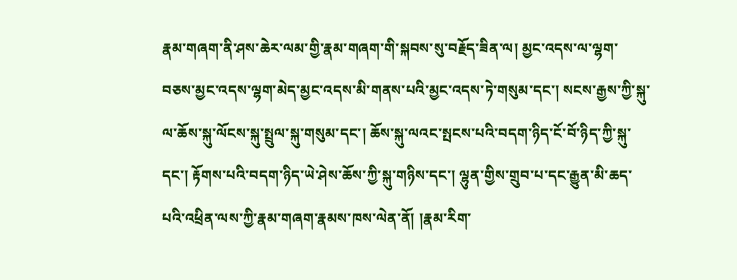རྣམ་གཞག་ནི་ཤས་ཆེར་ལམ་གྱི་རྣམ་གཞག་གི་སྐབས་སུ་བརྗོད་ཟིན་ལ། མྱང་འདས་ལ་ལྷག་བཅས་མྱང་འདས་ལྷག་མེད་མྱང་འདས་མི་གནས་པའི་མྱང་འདས་ཏེ་གསུམ་དང་། སངས་རྒྱས་ཀྱི་སྐུ་ལ་ཆོས་སྐུ་ལོངས་སྐུ་སྤྲུལ་སྐུ་གསུམ་དང་། ཆོས་སྐུ་ལའང་སྤངས་པའི་བདག་ཉིད་ངོ་བོ་ཉིད་ཀྱི་སྐུ་དང་། རྟོགས་པའི་བདག་ཉིད་ཡེ་ཤེས་ཆོས་ཀྱི་སྐུ་གཉིས་དང་། ལྷུན་གྱིས་གྲུབ་པ་དང་རྒྱུན་མི་ཆད་པའི་འཕྲིན་ལས་ཀྱི་རྣམ་གཞག་རྣམས་ཁས་ལེན་ནོ། །རྣམ་རིག་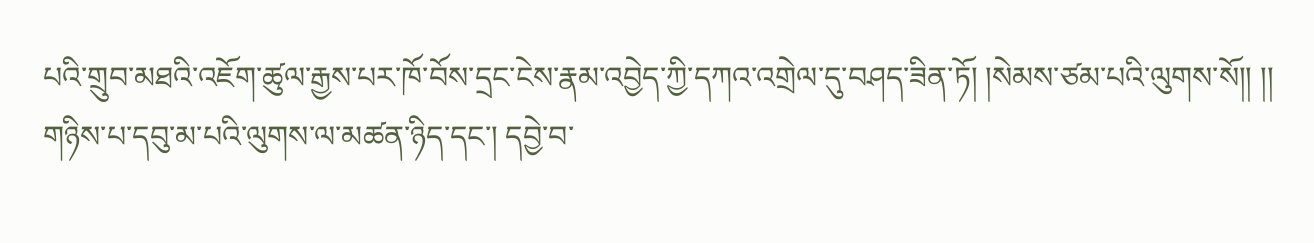པའི་གྲུབ་མཐའི་འཇོག་ཚུལ་རྒྱས་པར་ཁོ་བོས་དྲང་ངེས་རྣམ་འབྱེད་ཀྱི་དཀའ་འགྲེལ་དུ་བཤད་ཟིན་ཏོ། །སེམས་ཙམ་པའི་ལུགས་སོ།། །།
གཉིས་པ་དབུ་མ་པའི་ལུགས་ལ་མཚན་ཉིད་དང་། དབྱེ་བ་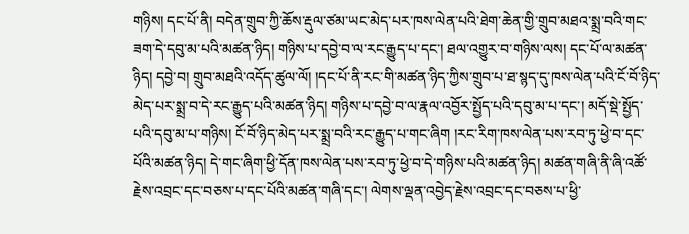གཉིས། དང་པོ་ནི། བདེན་གྲུབ་ཀྱི་ཆོས་རྡུལ་ཙམ་ཡང་མེད་པར་ཁས་ལེན་པའི་ཐེག་ཆེན་གྱི་གྲུབ་མཐའ་སྨྲ་བའི་གང་ཟག་དེ་དབུ་མ་པའི་མཚན་ཉིད། གཉིས་པ་དབྱེ་བ་ལ་རང་རྒྱུད་པ་དང་། ཐལ་འགྱུར་བ་གཉིས་ལས། དང་པོ་ལ་མཚན་ཉིད། དབྱེ་བ། གྲུབ་མཐའི་འདོད་ཚུལ་ལོ། །དང་པོ་ནི་རང་གི་མཚན་ཉིད་ཀྱིས་གྲུབ་པ་ཐ་སྙད་དུ་ཁས་ལེན་པའི་ངོ་བོ་ཉིད་མེད་པར་སྨྲ་བ་དེ་རང་རྒྱུད་པའི་མཚན་ཉིད། གཉིས་པ་དབྱེ་བ་ལ་རྣལ་འབྱོར་སྤྱོད་པའི་དབུ་མ་པ་དང་། མདོ་སྡེ་སྤྱོད་པའི་དབུ་མ་པ་གཉིས། ངོ་བོ་ཉིད་མེད་པར་སྨྲ་བའི་རང་རྒྱུད་པ་གང་ཞིག །རང་རིག་ཁས་ལེན་པས་རབ་ཏུ་ཕྱེ་བ་དང་པོའི་མཚན་ཉིད། དེ་གང་ཞིག་ཕྱི་དོན་ཁས་ལེན་པས་རབ་ཏུ་ཕྱེ་བ་དེ་གཉིས་པའི་མཚན་ཉིད། མཚན་གཞི་ནི་ཞི་འཚོ་རྗེས་འབྲང་དང་བཅས་པ་དང་པོའི་མཚན་གཞི་དང་། ལེགས་ལྡན་འབྱེད་རྗེས་འབྲང་དང་བཅས་པ་ཕྱི་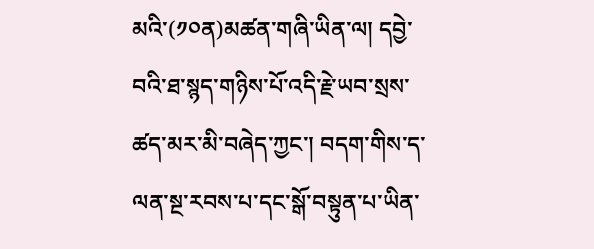མའི་(༡༠ན)མཚན་གཞི་ཡིན་ལ། དབྱེ་བའི་ཐ་སྙད་གཉིས་པོ་འདི་རྗེ་ཡབ་སྲས་ཚད་མར་མི་བཞེད་ཀྱང་། བདག་གིས་ད་ལན་སྔ་རབས་པ་དང་སྒོ་བསྟུན་པ་ཡིན་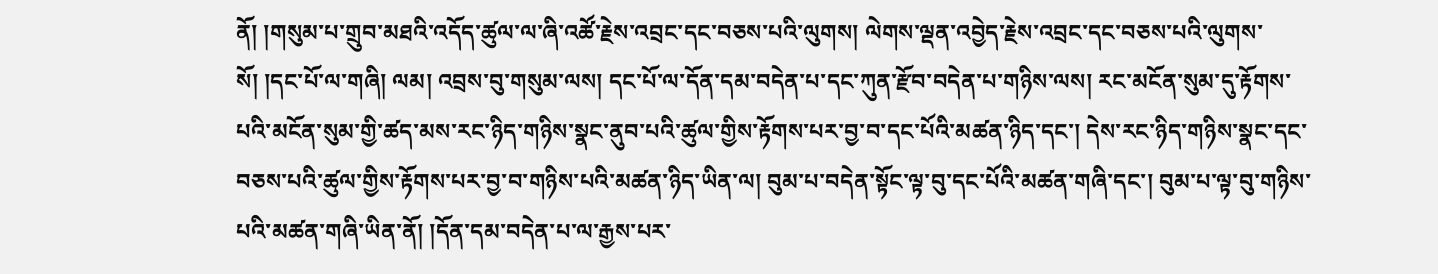ནོ། །གསུམ་པ་གྲུབ་མཐའི་འདོད་ཚུལ་ལ་ཞི་འཚོ་རྗེས་འབྲང་དང་བཅས་པའི་ལུགས། ལེགས་ལྡན་འབྱེད་རྗེས་འབྲང་དང་བཅས་པའི་ལུགས་སོ། །དང་པོ་ལ་གཞི། ལམ། འབྲས་བུ་གསུམ་ལས། དང་པོ་ལ་དོན་དམ་བདེན་པ་དང་ཀུན་རྫོབ་བདེན་པ་གཉིས་ལས། རང་མངོན་སུམ་དུ་རྟོགས་པའི་མངོན་སུམ་གྱི་ཚད་མས་རང་ཉིད་གཉིས་སྣང་ནུབ་པའི་ཚུལ་གྱིས་རྟོགས་པར་བྱ་བ་དང་པོའི་མཚན་ཉིད་དང་། དེས་རང་ཉིད་གཉིས་སྣང་དང་བཅས་པའི་ཚུལ་གྱིས་རྟོགས་པར་བྱ་བ་གཉིས་པའི་མཚན་ཉིད་ཡིན་ལ། བུམ་པ་བདེན་སྟོང་ལྟ་བུ་དང་པོའི་མཚན་གཞི་དང་། བུམ་པ་ལྟ་བུ་གཉིས་པའི་མཚན་གཞི་ཡིན་ནོ། །དོན་དམ་བདེན་པ་ལ་རྒྱས་པར་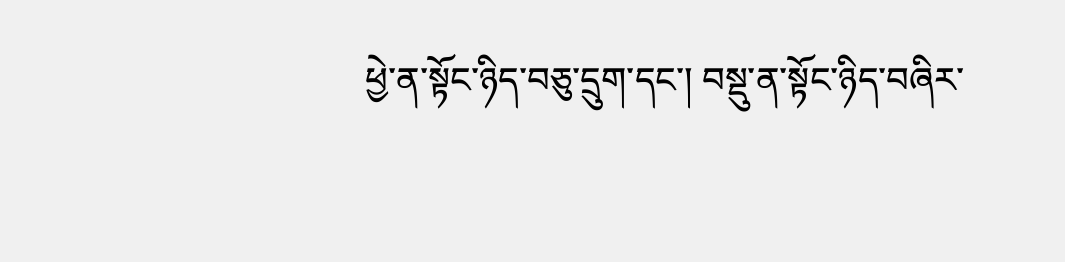ཕྱེ་ན་སྟོང་ཉིད་བཅུ་དྲུག་དང་། བསྡུ་ན་སྟོང་ཉིད་བཞིར་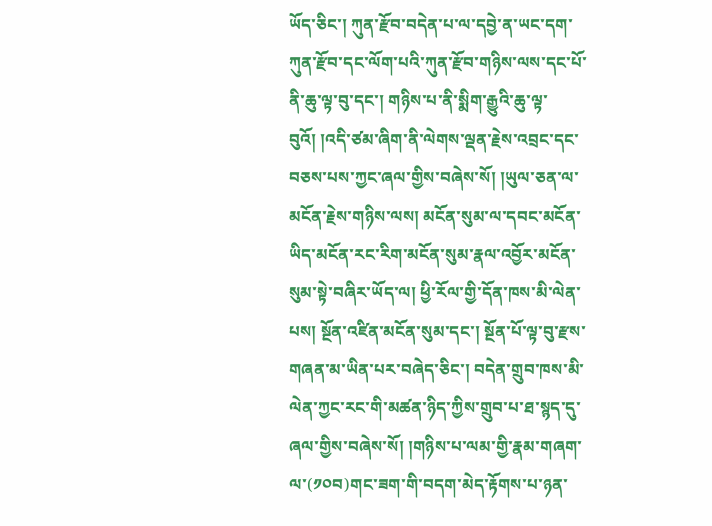ཡོད་ཅིང་། ཀུན་རྫོབ་བདེན་པ་ལ་དབྱེ་ན་ཡང་དག་ཀུན་རྫོབ་དང་ལོག་པའི་ཀུན་རྫོབ་གཉིས་ལས་དང་པོ་ནི་ཆུ་ལྟ་བུ་དང་། གཉིས་པ་ནི་སྨིག་རྒྱུའི་ཆུ་ལྟ་བུའོ། །འདི་ཙམ་ཞིག་ནི་ལེགས་ལྡན་རྗེས་འབྲང་དང་བཅས་པས་ཀྱང་ཞལ་གྱིས་བཞེས་སོ། །ཡུལ་ཅན་ལ་མངོན་རྗེས་གཉིས་ལས། མངོན་སུམ་ལ་དབང་མངོན་ཡིད་མངོན་རང་རིག་མངོན་སུམ་རྣལ་འབྱོར་མངོན་སུམ་སྟེ་བཞིར་ཡོད་ལ། ཕྱི་རོལ་གྱི་དོན་ཁས་མི་ལེན་པས། སྔོན་འཛིན་མངོན་སུམ་དང་། སྔོན་པོ་ལྟ་བུ་རྫས་གཞན་མ་ཡིན་པར་བཞེད་ཅིང་། བདེན་གྲུབ་ཁས་མི་ལེན་ཀྱང་རང་གི་མཚན་ཉིད་ཀྱིས་གྲུབ་པ་ཐ་སྙད་དུ་ཞལ་གྱིས་བཞེས་སོ། །གཉིས་པ་ལམ་གྱི་རྣམ་གཞག་ལ་(༡༠བ)གང་ཟག་གི་བདག་མེད་རྟོགས་པ་ཉན་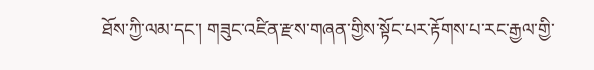ཐོས་ཀྱི་ལམ་དང་། གཟུང་འཛིན་རྫས་གཞན་གྱིས་སྟོང་པར་རྟོགས་པ་རང་རྒྱལ་གྱི་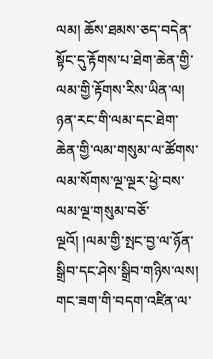ལམ། ཆོས་ཐམས་ཅད་བདེན་སྟོང་དུ་རྟོགས་པ་ཐེག་ཆེན་གྱི་ལམ་གྱི་རྟོགས་རིས་ཡིན་ལ། ཉན་རང་གི་ལམ་དང་ཐེག་ཆེན་གྱི་ལམ་གསུམ་ལ་ཚོགས་ལམ་སོགས་ལྔ་ལྔར་ཕྱེ་བས་ལམ་ལྔ་གསུམ་བཅོ་ལྔའོ། །ལམ་གྱི་སྤང་བྱ་ལ་ཉོན་སྒྲིབ་དང་ཤེས་སྒྲིབ་གཉིས་ལས། གང་ཟག་གི་བདག་འཛིན་ལ་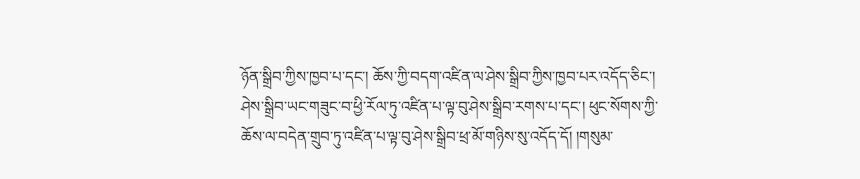ཉོན་སྒྲིབ་ཀྱིས་ཁྱབ་པ་དང་། ཆོས་ཀྱི་བདག་འཛིན་ལ་ཤེས་སྒྲིབ་ཀྱིས་ཁྱབ་པར་འདོད་ཅིང་། ཤེས་སྒྲིབ་ཡང་གཟུང་བ་ཕྱི་རོལ་ཏུ་འཛིན་པ་ལྟ་བུ་ཤེས་སྒྲིབ་རགས་པ་དང་། ཕུང་སོགས་ཀྱི་ཆོས་ལ་བདེན་གྲུབ་ཏུ་འཛིན་པ་ལྟ་བུ་ཤེས་སྒྲིབ་ཕྲ་མོ་གཉིས་སུ་འདོད་དོ། །གསུམ་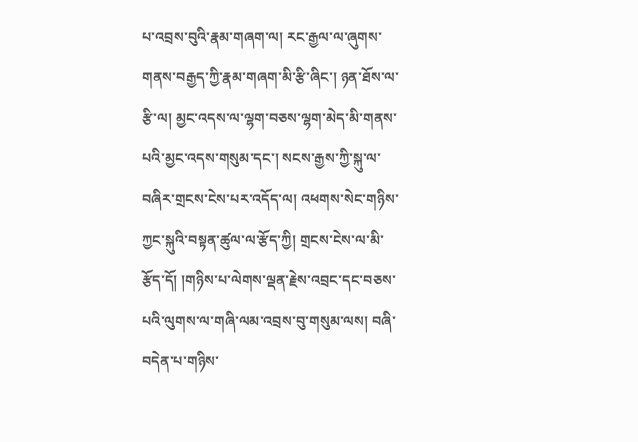པ་འབྲས་བུའི་རྣམ་གཞག་ལ། རང་རྒྱལ་ལ་ཞུགས་གནས་བརྒྱད་ཀྱི་རྣམ་གཞག་མི་རྩི་ཞིང་། ཉན་ཐོས་ལ་རྩི་ལ། མྱང་འདས་ལ་ལྷག་བཅས་ལྷག་མེད་མི་གནས་པའི་མྱང་འདས་གསུམ་དང་། སངས་རྒྱས་ཀྱི་སྐུ་ལ་བཞིར་གྲངས་ངེས་པར་འདོད་ལ། འཕགས་སེང་གཉིས་ཀྱང་སྐུའི་བསྟན་ཚུལ་ལ་རྩོད་ཀྱི། གྲངས་ངེས་ལ་མི་རྩོད་དོ། །གཉིས་པ་ལེགས་ལྡན་རྗེས་འབྲང་དང་བཅས་པའི་ལུགས་ལ་གཞི་ལམ་འབྲས་བུ་གསུམ་ལས། བཞི་བདེན་པ་གཉིས་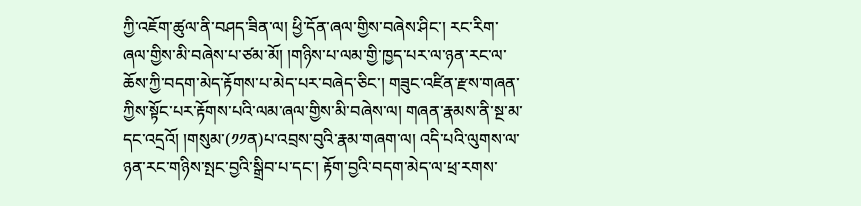ཀྱི་འཇོག་ཚུལ་ནི་བཤད་ཟིན་ལ། ཕྱི་དོན་ཞལ་གྱིས་བཞེས་ཤིང་། རང་རིག་ཞལ་གྱིས་མི་བཞེས་པ་ཙམ་མོ། །གཉིས་པ་ལམ་གྱི་ཁྱད་པར་ལ་ཉན་རང་ལ་ཆོས་ཀྱི་བདག་མེད་རྟོགས་པ་མེད་པར་བཞེད་ཅིང་། གཟུང་འཛིན་རྫས་གཞན་ཀྱིས་སྟོང་པར་རྟོགས་པའི་ལམ་ཞལ་གྱིས་མི་བཞེས་ལ། གཞན་རྣམས་ནི་སྔ་མ་དང་འདྲའོ། །གསུམ་(༡༡ན)པ་འབྲས་བུའི་རྣམ་གཞག་ལ། འདི་པའི་ལུགས་ལ་ཉན་རང་གཉིས་སྤང་བྱའི་སྒྲིབ་པ་དང་། རྟོག་བྱའི་བདག་མེད་ལ་ཕྲ་རགས་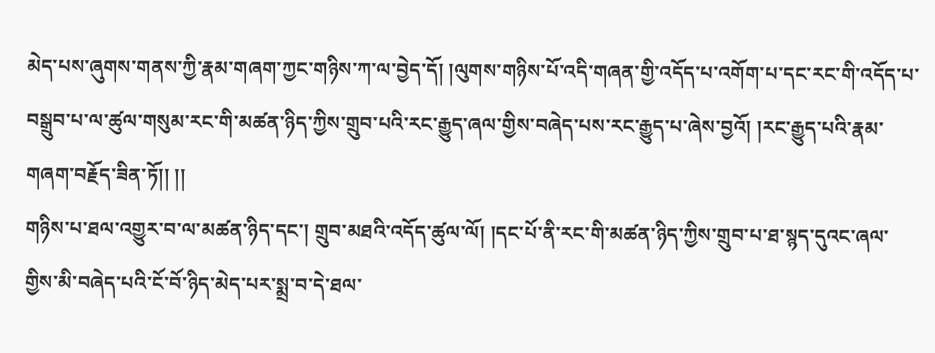མེད་པས་ཞུགས་གནས་ཀྱི་རྣམ་གཞག་ཀྱང་གཉིས་ཀ་ལ་བྱེད་དོ། །ལུགས་གཉིས་པོ་འདི་གཞན་གྱི་འདོད་པ་འགོག་པ་དང་རང་གི་འདོད་པ་བསྒྲུབ་པ་ལ་ཚུལ་གསུམ་རང་གི་མཚན་ཉིད་ཀྱིས་གྲུབ་པའི་རང་རྒྱུད་ཞལ་གྱིས་བཞེད་པས་རང་རྒྱུད་པ་ཞེས་བྱའོ། །རང་རྒྱུད་པའི་རྣམ་གཞག་བརྗོད་ཟིན་ཏོ།། །།
གཉིས་པ་ཐལ་འགྱུར་བ་ལ་མཚན་ཉིད་དང་། གྲུབ་མཐའི་འདོད་ཚུལ་ལོ། །དང་པོ་ནི་རང་གི་མཚན་ཉིད་ཀྱིས་གྲུབ་པ་ཐ་སྙད་དུའང་ཞལ་གྱིས་མི་བཞེད་པའི་ངོ་བོ་ཉིད་མེད་པར་སྨྲ་བ་དེ་ཐལ་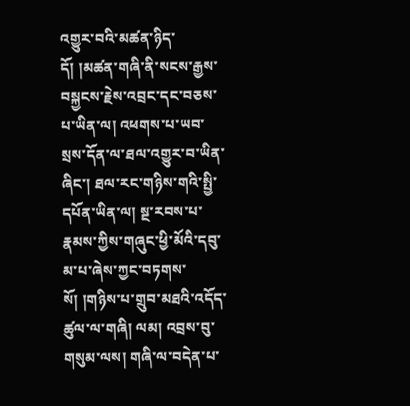འགྱུར་བའི་མཚན་ཉིད་དོ། །མཚན་གཞི་ནི་སངས་རྒྱས་བསྐྱངས་རྗེས་འབྲང་དང་བཅས་པ་ཡིན་ལ། འཕགས་པ་ཡབ་སྲས་དོན་ལ་ཐལ་འགྱུར་བ་ཡིན་ཞིང་། ཐལ་རང་གཉིས་གའི་སྤྱི་དཔོན་ཡིན་ལ། སྔ་རབས་པ་རྣམས་ཀྱིས་གཞུང་ཕྱི་མོའི་དབུ་མ་པ་ཞེས་ཀྱང་བཏགས་སོ། །གཉིས་པ་གྲུབ་མཐའི་འདོད་ཚུལ་ལ་གཞི། ལམ། འབྲས་བུ་གསུམ་ལས། གཞི་ལ་བདེན་པ་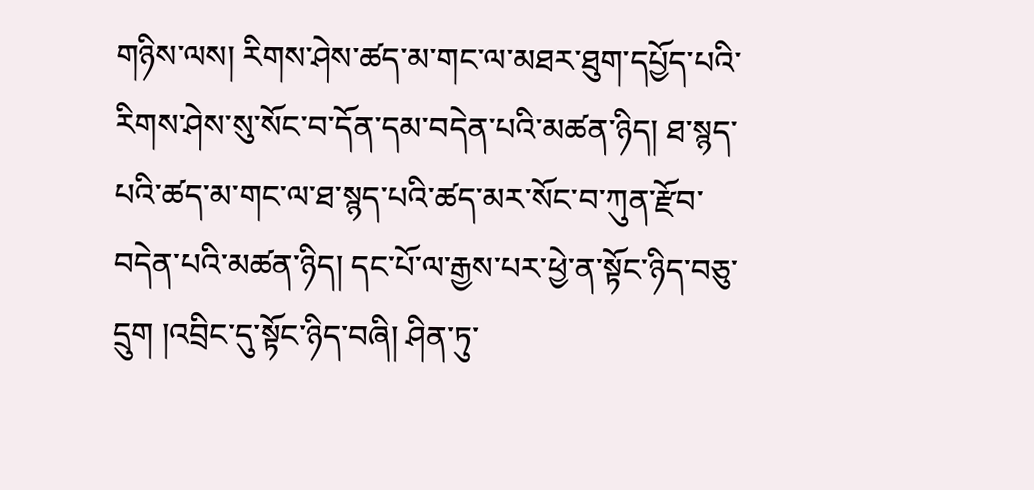གཉིས་ལས། རིགས་ཤེས་ཚད་མ་གང་ལ་མཐར་ཐུག་དཔྱོད་པའི་རིགས་ཤེས་སུ་སོང་བ་དོན་དམ་བདེན་པའི་མཚན་ཉིད། ཐ་སྙད་པའི་ཚད་མ་གང་ལ་ཐ་སྙད་པའི་ཚད་མར་སོང་བ་ཀུན་རྫོབ་བདེན་པའི་མཚན་ཉིད། དང་པོ་ལ་རྒྱས་པར་ཕྱེ་ན་སྟོང་ཉིད་བཅུ་དྲུག །འབྲིང་དུ་སྟོང་ཉིད་བཞི། ཤིན་ཏུ་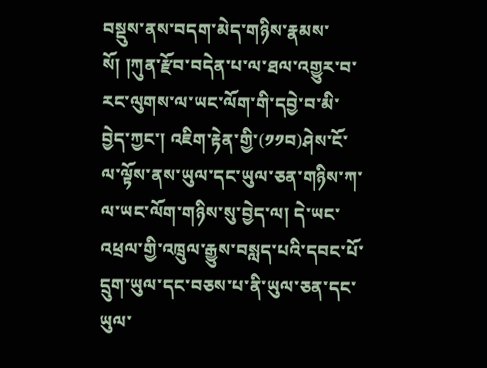བསྡུས་ནས་བདག་མེད་གཉིས་རྣམས་སོ། །ཀུན་རྫོབ་བདེན་པ་ལ་ཐལ་འགྱུར་བ་རང་ལུགས་ལ་ཡང་ལོག་གི་དབྱེ་བ་མི་བྱེད་ཀྱང་། འཇིག་རྟེན་གྱི་(༡༡བ)ཤེས་ངོ་ལ་ལྟོས་ནས་ཡུལ་དང་ཡུལ་ཅན་གཉིས་ཀ་ལ་ཡང་ལོག་གཉིས་སུ་བྱེད་ལ། དེ་ཡང་འཕྲལ་གྱི་འཁྲུལ་རྒྱུས་བསླད་པའི་དབང་པོ་དྲུག་ཡུལ་དང་བཅས་པ་ནི་ཡུལ་ཅན་དང་ཡུལ་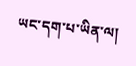ཡང་དག་པ་ཡིན་ལ།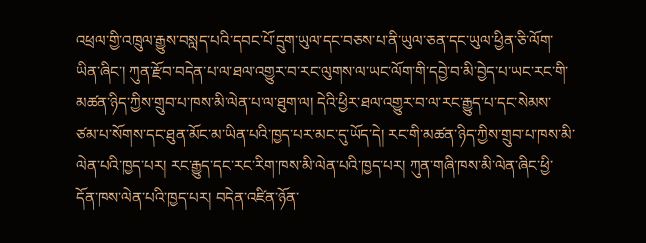འཕྲལ་གྱི་འཁྲུལ་རྒྱུས་བསླད་པའི་དབང་པོ་དྲུག་ཡུལ་དང་བཅས་པ་ནི་ཡུལ་ཅན་དང་ཡུལ་ཕྱིན་ཅི་ལོག་ཡིན་ཞིང་། ཀུན་རྫོབ་བདེན་པ་ལ་ཐལ་འགྱུར་བ་རང་ལུགས་ལ་ཡང་ལོག་གི་དབྱེ་བ་མི་བྱེད་པ་ཡང་རང་གི་མཚན་ཉིད་ཀྱིས་གྲུབ་པ་ཁས་མི་ལེན་པ་ལ་ཐུག་ལ། དེའི་ཕྱིར་ཐལ་འགྱུར་བ་ལ་རང་རྒྱུད་པ་དང་སེམས་ཙམ་པ་སོགས་དང་ཐུན་མོང་མ་ཡིན་པའི་ཁྱད་པར་མང་དུ་ཡོད་དེ། རང་གི་མཚན་ཉིད་ཀྱིས་གྲུབ་པ་ཁས་མི་ལེན་པའི་ཁྱད་པར། རང་རྒྱུད་དང་རང་རིག་ཁས་མི་ལེན་པའི་ཁྱད་པར། ཀུན་གཞི་ཁས་མི་ལེན་ཞིང་ཕྱི་དོན་ཁས་ལེན་པའི་ཁྱད་པར། བདེན་འཛིན་ཉོན་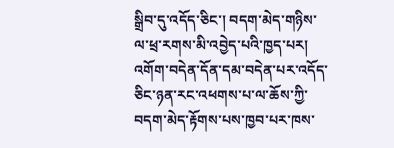སྒྲིབ་དུ་འདོད་ཅིང་། བདག་མེད་གཉིས་ལ་ཕྲ་རགས་མི་འབྱེད་པའི་ཁྱད་པར། འགོག་བདེན་དོན་དམ་བདེན་པར་འདོད་ཅིང་ཉན་རང་འཕགས་པ་ལ་ཆོས་ཀྱི་བདག་མེད་རྟོགས་པས་ཁྱབ་པར་ཁས་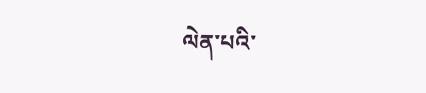ལེན་པའི་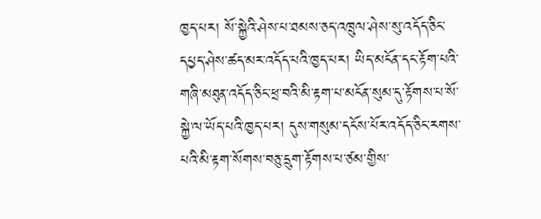ཁྱད་པར། སོ་སྐྱེའི་ཤེས་པ་ཐམས་ཅད་འཁྲུལ་ཤེས་སུ་འདོད་ཅིང་དཔྱད་ཤེས་ཚད་མར་འདོད་པའི་ཁྱད་པར། ཡིད་མངོན་དང་རྟོག་པའི་གཞི་མཐུན་འདོད་ཅིང་ཕྲ་བའི་མི་རྟག་པ་མངོན་སུམ་དུ་རྟོགས་པ་སོ་སྐྱེ་ལ་ཡོད་པའི་ཁྱད་པར། དུས་གསུམ་དངོས་པོར་འདོད་ཅིང་རགས་པའི་མི་རྟག་སོགས་བཅུ་དྲུག་རྟོགས་པ་ཙམ་གྱིས་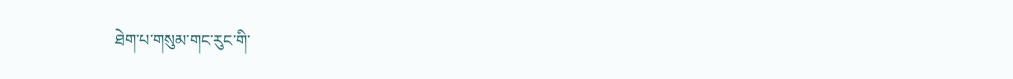ཐེག་པ་གསུམ་གང་རུང་གི་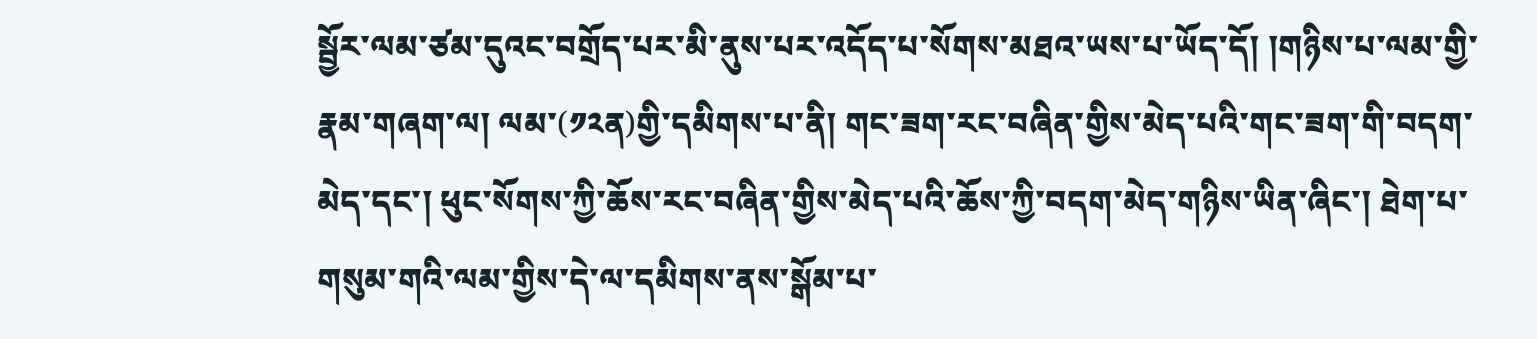སྦྱོར་ལམ་ཙམ་དུའང་བགྲོད་པར་མི་ནུས་པར་འདོད་པ་སོགས་མཐའ་ཡས་པ་ཡོད་དོ། །གཉིས་པ་ལམ་གྱི་རྣམ་གཞག་ལ། ལམ་(༡༢ན)གྱི་དམིགས་པ་ནི། གང་ཟག་རང་བཞིན་གྱིས་མེད་པའི་གང་ཟག་གི་བདག་མེད་དང་། ཕུང་སོགས་ཀྱི་ཆོས་རང་བཞིན་གྱིས་མེད་པའི་ཆོས་ཀྱི་བདག་མེད་གཉིས་ཡིན་ཞིང་། ཐེག་པ་གསུམ་གའི་ལམ་གྱིས་དེ་ལ་དམིགས་ནས་སྒོམ་པ་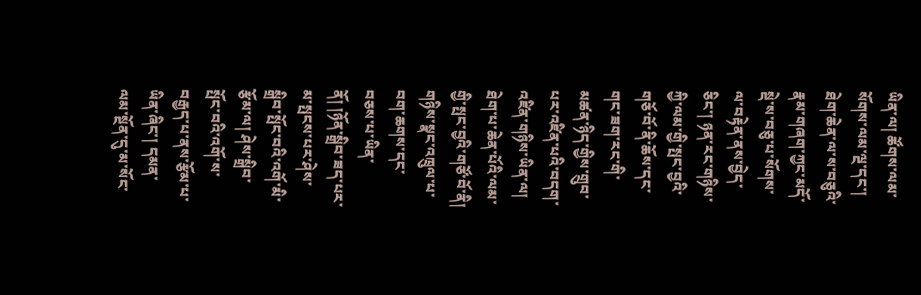ཡིན་ལ། ཚོགས་ལམ་སོགས་ལམ་ལྔ་དང་། ཐེག་ཆེན་ལ་ས་བཅུའི་རྣམ་གཞག་ཀྱང་མདོ་སྡེ་ས་བཅུ་པ་སོགས་ལ་བརྟེན་ནས་བྱེད་ཅིང་། ཉན་རང་གཉིས་ཀྱི་ལམ་གྱི་སྤང་བྱའི་གཅོ་བོ་ནི་ཆོས་དང་གང་ཟག་རང་གི་མཚན་ཉིད་གྱིས་གྲུབ་པར་འཛིན་པའི་བདག་འཛིན་གཉིས་ཡིན་ལ། ཐེག་པ་ཆེན་པོའི་ལམ་གྱི་སྤང་བྱའི་གཙོ་བོ་ནི། གཉིས་སྣང་འཁྲུལ་པ་བག་ཆགས་དང་བཅས་པ་ཡིན་ནོ། །ཉོན་སྒྲིབ་ཟད་པར་མ་སྤངས་པར་ཤེས་སྒྲིབ་སྤོང་བའི་འགོ་མི་རྩོམ་ལ། ཤེས་སྒྲིབ་སྤོང་བའི་འགོ་ས་བརྒྱད་པ་ནས་རྩོམ་པ་ཡིན་ཞིང་། དམན་ལམ་སྔོན་དུ་མ་སོང་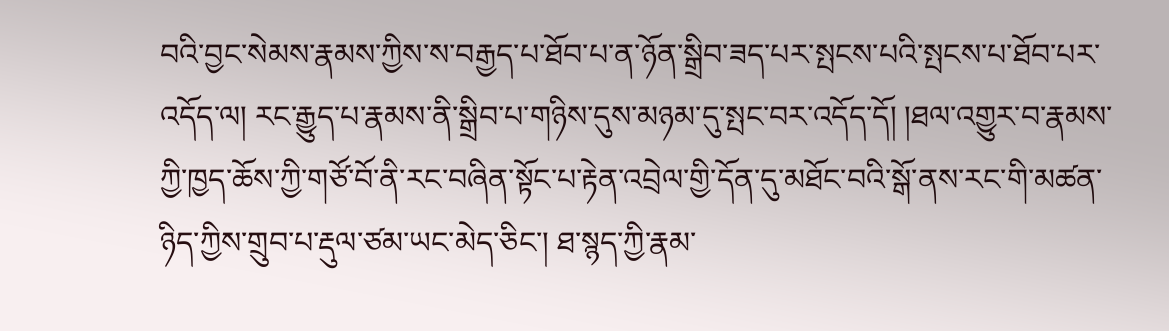བའི་བྱང་སེམས་རྣམས་ཀྱིས་ས་བརྒྱད་པ་ཐོབ་པ་ན་ཉོན་སྒྲིབ་ཟད་པར་སྤངས་པའི་སྤངས་པ་ཐོབ་པར་འདོད་ལ། རང་རྒྱུད་པ་རྣམས་ནི་སྒྲིབ་པ་གཉིས་དུས་མཉམ་དུ་སྤང་བར་འདོད་དོ། །ཐལ་འགྱུར་བ་རྣམས་ཀྱི་ཁྱད་ཆོས་ཀྱི་གཙོ་བོ་ནི་རང་བཞིན་སྟོང་པ་རྟེན་འབྲེལ་གྱི་དོན་དུ་མཐོང་བའི་སྒོ་ནས་རང་གི་མཚན་ཉིད་ཀྱིས་གྲུབ་པ་རྡུལ་ཙམ་ཡང་མེད་ཅིང་། ཐ་སྙད་ཀྱི་རྣམ་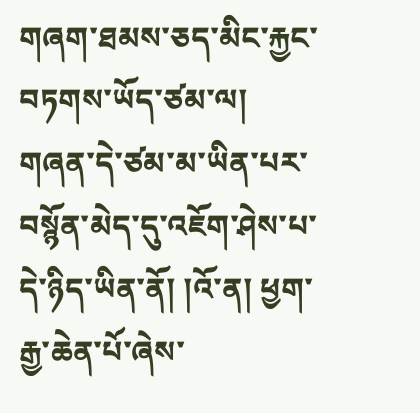གཞག་ཐམས་ཅད་མིང་རྐྱང་བཏགས་ཡོད་ཙམ་ལ། གཞན་དེ་ཙམ་མ་ཡིན་པར་བསྙོན་མེད་དུ་འཇོག་ཤེས་པ་དེ་ཉིད་ཡིན་ནོ། །འོ་ན། ཕྱག་རྒྱ་ཆེན་པོ་ཞེས་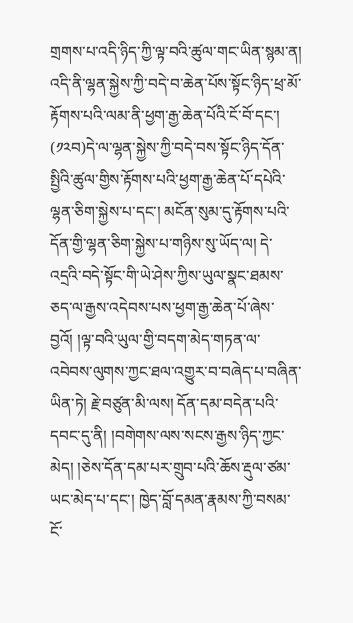གྲགས་པ་འདི་ཉིད་ཀྱི་ལྟ་བའི་ཚུལ་གང་ཡིན་སྙམ་ན། འདི་ནི་ལྷན་སྐྱེས་ཀྱི་བདེ་བ་ཆེན་པོས་སྟོང་ཉིད་ཕྲ་མོ་རྟོགས་པའི་ལམ་ནི་ཕྱག་རྒྱ་ཆེན་པོའི་ངོ་བོ་དང་། (༡༢བ)དེ་ལ་ལྷན་སྐྱེས་ཀྱི་བདེ་བས་སྟོང་ཉིད་དོན་སྤྱིའི་ཚུལ་གྱིས་རྟོགས་པའི་ཕྱག་རྒྱ་ཆེན་པོ་དཔེའི་ལྷན་ཅིག་སྐྱེས་པ་དང་། མངོན་སུམ་དུ་རྟོགས་པའི་དོན་གྱི་ལྷན་ཅིག་སྐྱེས་པ་གཉིས་སུ་ཡོད་ལ། དེ་འདྲའི་བདེ་སྟོང་གི་ཡེ་ཤེས་ཀྱིས་ཡུལ་སྣང་ཐམས་ཅད་ལ་རྒྱས་འདེབས་པས་ཕྱག་རྒྱ་ཆེན་པོ་ཞེས་བྱའོ། །ལྟ་བའི་ཡུལ་གྱི་བདག་མེད་གཏན་ལ་འབེབས་ལུགས་ཀྱང་ཐལ་འགྱུར་བ་བཞེད་པ་བཞིན་ཡིན་ཏེ། རྗེ་བཙུན་མི་ལས། དོན་དམ་བདེན་པའི་དབང་དུ་ནི། །བགེགས་ལས་སངས་རྒྱས་ཉིད་ཀྱང་མེད། །ཅེས་དོན་དམ་པར་གྲུབ་པའི་ཆོས་རྡུལ་ཙམ་ཡང་མེད་པ་དང་། ཁྱེད་བློ་དམན་རྣམས་ཀྱི་བསམ་ངོ་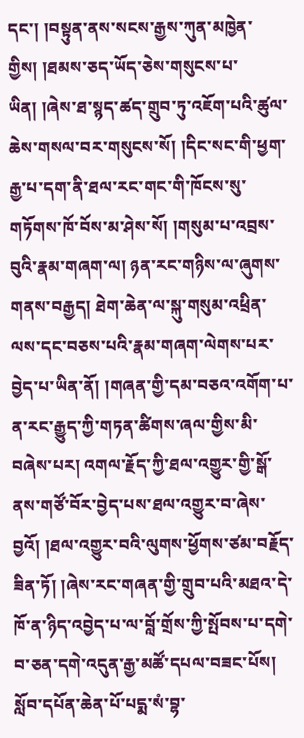དང་། །བསྟུན་ནས་སངས་རྒྱས་ཀུན་མཁྱེན་གྱིས། །ཐམས་ཅད་ཡོད་ཅེས་གསུངས་པ་ཡིན། །ཞེས་ཐ་སྙད་ཚད་གྲུབ་ཏུ་འཇོག་པའི་ཚུལ་ཆེས་གསལ་བར་གསུངས་སོ། །དིང་སང་གི་ཕྱག་རྒྱ་པ་དག་ནི་ཐལ་རང་གང་གི་ཁོངས་སུ་གཏོགས་ཁོ་བོས་མ་ཤེས་སོ། །གསུམ་པ་འབྲས་བུའི་རྣམ་གཞག་ལ། ཉན་རང་གཉིས་ལ་ཞུགས་གནས་བརྒྱད། ཐེག་ཆེན་ལ་སྐུ་གསུམ་འཕྲིན་ལས་དང་བཅས་པའི་རྣམ་གཞག་ལེགས་པར་བྱེད་པ་ཡིན་ནོ། །གཞན་གྱི་དམ་བཅའ་འགོག་པ་ན་རང་རྒྱུད་ཀྱི་གཏན་ཚིགས་ཞལ་གྱིས་མི་བཞེས་པར། འགལ་རྗོད་ཀྱི་ཐལ་འགྱུར་གྱི་སྒོ་ནས་གཙོ་བོར་བྱེད་པས་ཐལ་འགྱུར་བ་ཞེས་བྱའོ། །ཐལ་འགྱུར་བའི་ལུགས་ཕྱོགས་ཙམ་བརྗོད་ཟིན་ཏོ། །ཞེས་རང་གཞན་གྱི་གྲུབ་པའི་མཐའ་དེ་ཁོ་ན་ཉིད་འབྱེད་པ་ལ་བློ་གྲོས་ཀྱི་སྤོབས་པ་དགེ་བ་ཅན་དགེ་འདུན་རྒྱ་མཚོ་དཔལ་བཟང་པོས། སློབ་དཔོན་ཆེན་པོ་པདྨ་སཾ་བྷ་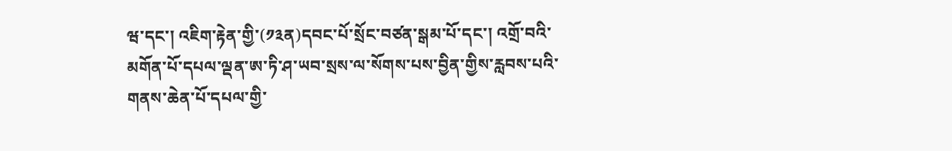ཝ་དང་། འཇིག་རྟེན་གྱི་(༡༣ན)དབང་པོ་སྲོང་བཙན་སྒམ་པོ་དང་། འགྲོ་བའི་མགོན་པོ་དཔལ་ལྡན་ཨ་ཏི་ཤ་ཡབ་སྲས་ལ་སོགས་པས་བྱིན་གྱིས་རླབས་པའི་གནས་ཆེན་པོ་དཔལ་གྱི་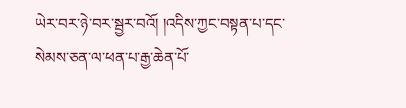ཡེར་བར་ཉེ་བར་སྦྱར་བའོ། །འདིས་ཀྱང་བསྟན་པ་དང་སེམས་ཅན་ལ་ཕན་པ་རྒྱ་ཆེན་པོ་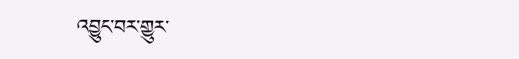འབྱུང་བར་གྱུར་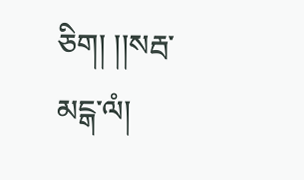ཅིག། །།སརྦ་མངྒ་ལཾ།